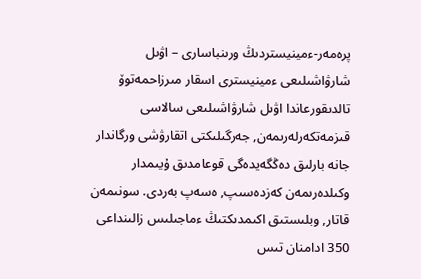پرەمەر-ءمينيستردىڭ ورىنباسارى – اۋىل شارۋاشىلىعى ءمينيسترى اسقار مىرزاحمەتوۆ تالدىقورعاندا اۋىل شارۋاشىلىعى سالاسى قىزمەتكەرلەرىمەن, جەرگىلىكتى اتقارۋشى ورگاندار جانە بارلىق دەڭگەيدەگى قوعامدىق ۇيىمدار وكىلدەرىمەن كەزدەسىپ, ەسەپ بەردى. سونىمەن قاتار, وبلىستىق اكىمدىكتىڭ ءماجىلىس زالىنداعى 350 ادامنان تىس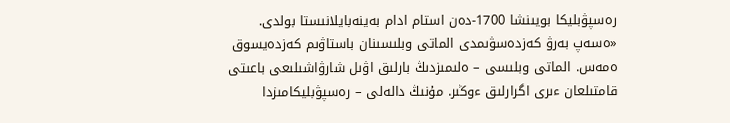رەسپۋبليكا بويىنشا 1700-دەن استام ادام بەينەبايلانىستا بولدى.
«ەسەپ بەرۋ كەزدەسۋىمدى الماتى وبلىسىنان باستاۋىم كەزدەيسوق ەمەس. الماتى وبلىسى – ەلىمىزدىڭ بارلىق اۋىل شارۋاشىلىعى باعىتى قامتىلعان ءىرى اگرارلىق ءوڭىر. مۇنىڭ دالەلى – رەسپۋبليكامىزدا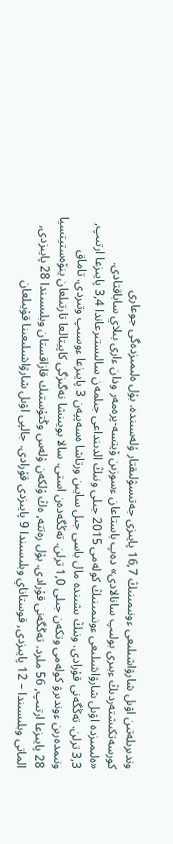وندىرىلەتىن اۋىل شارۋاشىلىعى ءونىمىنىڭ 16,7 پايىزى جەتىسۋلىقتار ۇلەسىندە. بۇل ەلىمىزدەگى جوعارى كورسەتكىشتەردىڭ ءبىرى بولىپ سانالادى» دەپ باستاعان ءسوزىن ۆيتسە-پرەمەر ودان ءارى بىلاي ساباقتادى.
«ەلىمىزدە اۋىل شارۋاشىلىعى ءونىمىنىڭ كولەمى 2015 جىلى ونىڭ الدىنداعى جىلمەن سالىستىرعاندا 3,4 پايىزعا ارتىپ, 3,3 ترلن. تەڭگەنى قۇرادى. ونىڭ ىشىندە مال باسى جىل سايىن ورتاشا ەسەپپەن 3 پايىزعا ءوسىپ وتىردى. تاماق ونىمدەرىن ءوندىرۋ كولەمى وتكەن جىلى 1,0 ترلن. تەڭگەدەن استى. سالا بويىنشا نەگىزگى كاپيتالعا تارتىلعان ينۆەستيتسيا 28 پايىزعا ارتىپ, 56 ملرد. تەڭگەنى قۇرادى. بۇل رەتتە, ەڭ ۇلكەن ۇلەس وڭتۇستىك قازاقستان وبلىسىندا 28 پايىزدى, الماتى وبلىسىندا – 12 پايىزدى, قوستاناي وبلىسىندا 9 پايىزدى قۇرادى. جالپى اۋىل شارۋاشىلىعىنا قۇيىلعان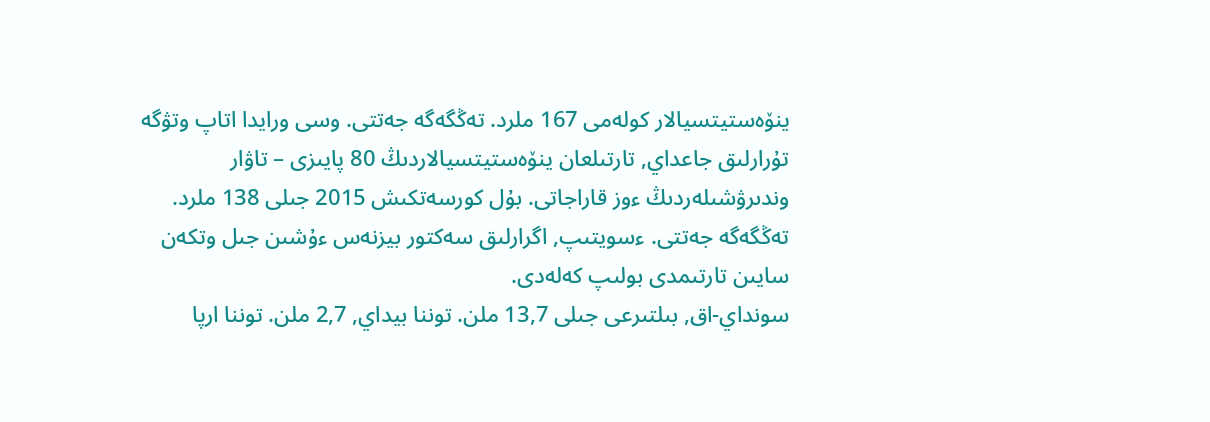ينۆەستيتسيالار كولەمى 167 ملرد. تەڭگەگە جەتتى. وسى ورايدا اتاپ وتۋگە تۇرارلىق جاعداي, تارتىلعان ينۆەستيتسيالاردىڭ 80 پايىزى – تاۋار وندىرۋشىلەردىڭ ءوز قاراجاتى. بۇل كورسەتكىش 2015 جىلى 138 ملرد. تەڭگەگە جەتتى. ءسويتىپ, اگرارلىق سەكتور بيزنەس ءۇشىن جىل وتكەن سايىن تارتىمدى بولىپ كەلەدى.
سونداي-اق, بىلتىرعى جىلى 13,7 ملن. توننا بيداي, 2,7 ملن. توننا ارپا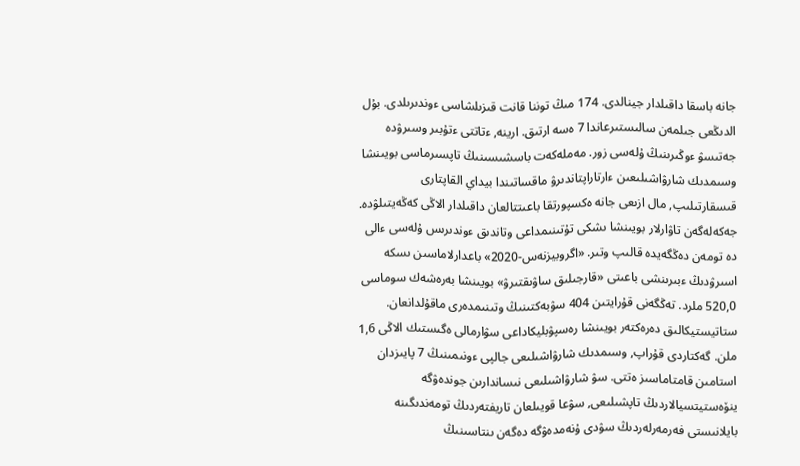جانە باسقا داقىلدار جينالدى. 174 مىڭ توننا قانت قىزىلشاسى ءوندىرىلدى. بۇل الدىڭعى جىلمەن سالىستىرعاندا 7 ەسە ارتىق. ارينە, ءتاتتى ءتۇبىر وسىرۋدە جەتىسۋ ءوڭىرىنىڭ ۇلەسى زور. مەملەكەت باسشىسىنىڭ تاپسىرماسى بويىنشا وسىمدىك شارۋاشىلىعىن ءارتاراپتاندىرۋ ماقساتىندا بيداي القاپتارى قىسقارتىلىپ, مال ازىعى جانە ەكسپورتقا باعىتتالعان داقىلدار الاڭى كەڭەيتىلۋدە. جەكەلەگەن تاۋارلار بويىنشا ىشكى تۇتىنىمداعى وتاندىق ءوندىرىس ۇلەسى ءالى دە تومەن دەڭگەيدە قالىپ وتىر. «اگروبيزنەس-2020» باعدارلاماسىن ىسكە اسىرۋدىڭ ءبىرىنشى باعىتى «قارجىلىق ساۋىقتىرۋ» بويىنشا بەرەشەك سوماسى 520,0 ملرد. تەڭگەنى قۇرايتىن 404 سۋبەكتىنىڭ وتىنىمدەرى ماقۇلدانعان. ستاتيستيكالىق دەرەكتەر بويىنشا رەسپۋبليكاداعى سۋارمالى ەگىستىك الاڭى 1,6 ملن. گەكتاردى قۇراپ, وسىمدىك شارۋاشىلىعى جالپى ءونىمىنىڭ 7 پايىزدان استامىن قامتاماسىز ەتتى. سۋ شارۋاشىلىعى نىساندارىن جوندەۋگە ينۆەستيتسيالاردىڭ تاپشىلىعى, سۋعا قويىلعان تاريفتەردىڭ تومەندىگىنە بايلانىستى فەرمەرلەردىڭ سۋدى ۇنەمدەۋگە دەگەن ىنتاسىنىڭ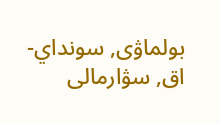بولماۋى, سونداي-اق, سۋارمالى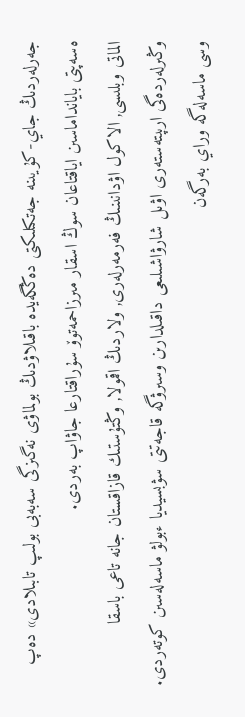جەرلەردىڭ جاي-كۇيىنە جەتكىلىكتى دەڭگەيدە باقىلاۋدىڭ بولماۋى نەگىزگى سەبەبى بولىپ تابىلادى» دەپ ەسەپتى بايانداماسىن اياقتاعان سوڭ اسقار مىرزاحمەتوۆ سۇراقتارعا جاۋاپ بەردى.
الماتى وبلىسى, الاكول اۋدانىنىڭ فەرمەرلەرى, ولاردىڭ اقمولا, وڭتۇستىك قازاقستان جانە تاعى باسقا وڭىرلەردەگى ارىپتەستەرى اۋىل شارۋاشىلىعى داقىلدارىن وسىرۋگە قاجەتتى سۋبسيديا ءبولۋ ماسەلەسىن كوتەردى. وسى ماسەلەگە وراي بەرگەن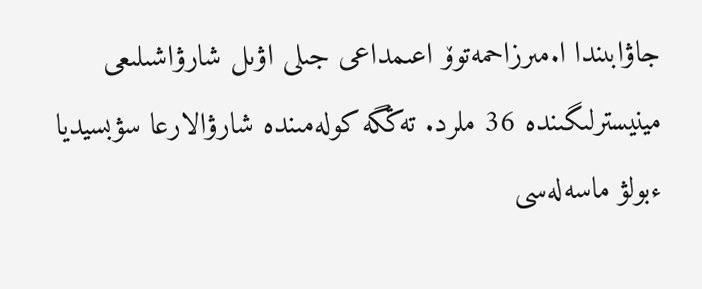جاۋابىندا ا.مىرزاحمەتوۆ اعىمداعى جىلى اۋىل شارۋاشىلىعى مينيسترلىگىندە 36 ملرد. تەڭگە كولەمىندە شارۋالارعا سۋبسيديا ءبولۋ ماسەلەسى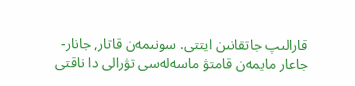قارالىپ جاتقانىن ايتتى. سونىمەن قاتار, جانار-جاعار مايمەن قامتۋ ماسەلەسى تۋرالى دا ناقتى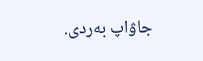جاۋاپ بەردى.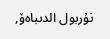نۇربول الدىباەۆ,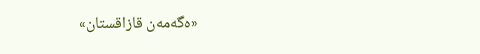«ەگەمەن قازاقستان»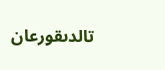تالدىقورعان